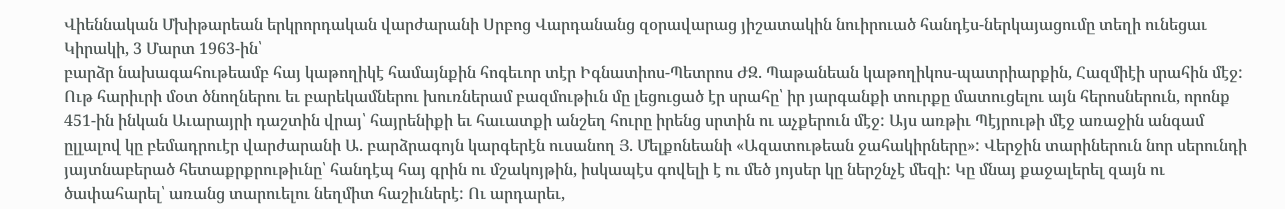Վիեննական Մխիթարեան երկրորդական վարժարանի Սրբոց Վարդանանց զօրավարաց յիշատակին նուիրուած հանդէս-ներկայացումը տեղի ունեցաւ Կիրակի, 3 Մարտ 1963-ին՝
բարձր նախագահութեամբ հայ կաթողիկէ համայնքին հոգեւոր տէր Իգնատիոս-Պետրոս ԺԶ. Պաթանեան կաթողիկոս-պատրիարքին, Հազմիէի սրահին մէջ: Ութ հարիւրի մօտ ծնողներու եւ բարեկամներու խուռներամ բազմութիւն մը լեցուցած էր սրահը՝ իր յարգանքի տուրքը մատուցելու այն հերոսներուն, որոնք 451-ին ինկան Աւարայրի դաշտին վրայ՝ հայրենիքի եւ հաւատքի անշեղ հուրը իրենց սրտին ու աչքերուն մէջ: Այս առթիւ Պէյրութի մէջ առաջին անգամ ըլլալով կը բեմադրուէր վարժարանի Ա. բարձրագոյն կարգերէն ուսանող Յ. Մելքոնեանի «Ազատութեան ջահակիրները»: Վերջին տարիներուն նոր սերունդի յայտնաբերած հետաքրքրութիւնը՝ հանդէպ հայ գրին ու մշակոյթին, իսկապէս գովելի է ու մեծ յոյսեր կը ներշնչէ մեզի: Կը մնայ քաջալերել զայն ու ծափահարել՝ առանց տարուելու նեղմիտ հաշիւներէ: Ու արդարեւ,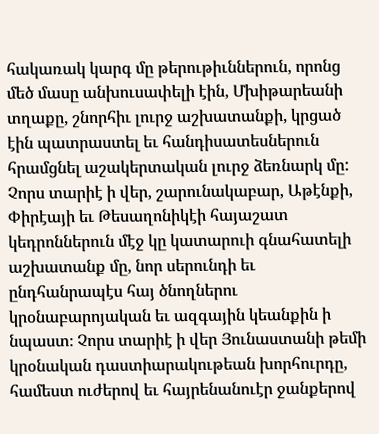հակառակ կարգ մը թերութիւններուն, որոնց մեծ մասը անխուսափելի էին, Մխիթարեանի տղաքը, շնորհիւ լուրջ աշխատանքի, կրցած էին պատրաստել եւ հանդիսատեսներուն հրամցնել աշակերտական լուրջ ձեռնարկ մը:
Չորս տարիէ ի վեր, շարունակաբար, Աթէնքի, Փիրէայի եւ Թեսաղոնիկէի հայաշատ կեդրոններուն մէջ կը կատարուի գնահատելի աշխատանք մը, նոր սերունդի եւ ընդհանրապէս հայ ծնողներու կրօնաբարոյական եւ ազգային կեանքին ի նպաստ։ Չորս տարիէ ի վեր Յունաստանի թեմի կրօնական դաստիարակութեան խորհուրդը, համեստ ուժերով եւ հայրենանուէր ջանքերով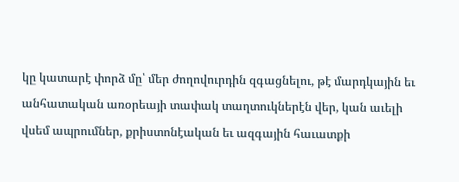կը կատարէ փորձ մը՝ մեր ժողովուրդին զգացնելու, թէ մարդկային եւ անհատական առօրեայի տափակ տաղտուկներէն վեր, կան աւելի վսեմ ապրումներ, քրիստոնէական եւ ազգային հաւատքի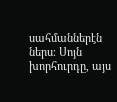սահմաններէն ներս։ Սոյն խորհուրդը, այս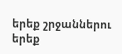երեք շրջաններու երեք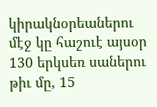կիրակնօրեաներու մէջ կը հաշուէ այսօր 130 երկսեռ սաներու թիւ մը, 15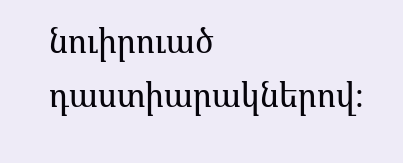նուիրուած դաստիարակներով։